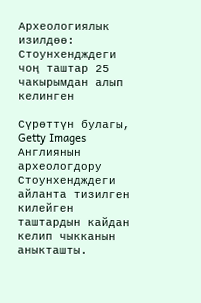Археологиялык изилдөө: Стоунхендждеги чоң таштар 25 чакырымдан алып келинген

Сүрөттүн булагы, Getty Images
Англиянын археологдору Стоунхендждеги айланта тизилген килейген таштардын кайдан келип чыкканын аныкташты.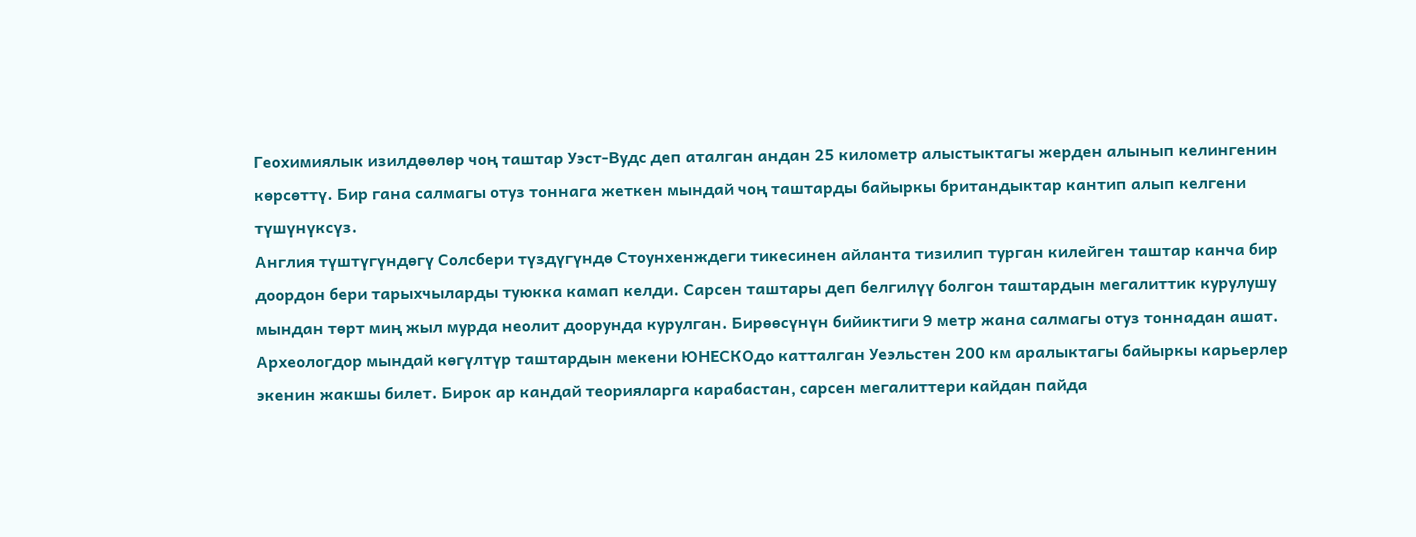Геохимиялык изилдөөлөр чоң таштар Уэст-Вудс деп аталган андан 25 километр алыстыктагы жерден алынып келингенин көрсөттү. Бир гана салмагы отуз тоннага жеткен мындай чоң таштарды байыркы британдыктар кантип алып келгени түшүнүксүз.
Англия түштүгүндөгү Солсбери түздүгүндө Стоунхенждеги тикесинен айланта тизилип турган килейген таштар канча бир доордон бери тарыхчыларды туюкка камап келди. Сарсен таштары деп белгилүү болгон таштардын мегалиттик курулушу мындан төрт миң жыл мурда неолит доорунда курулган. Бирөөсүнүн бийиктиги 9 метр жана салмагы отуз тоннадан ашат. Археологдор мындай көгүлтүр таштардын мекени ЮНЕСКОдо катталган Уеэльстен 200 км аралыктагы байыркы карьерлер экенин жакшы билет. Бирок ар кандай теорияларга карабастан, сарсен мегалиттери кайдан пайда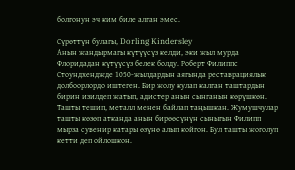болгонун эч ким биле алган эмес.

Сүрөттүн булагы, Dorling Kindersley
Анын жандырмагы күтүүсүз келди, эки жыл мурда Флоридадан күтүүсүз белек болду. Роберт Филиппс Стоундхенджде 1050-жылдардын аягында реставрациялык долбоорлордо иштеген. Бир жолу кулап калган таштардын бирин изилдеп жатып, адистер анын сынганын көрүшкөн. Ташты тешип, металл менен байлап таңышкан. Жумушчулар ташты көзөп атканда анын бирөөсүнүн сыныгын Филипп мырза сувенир катары өзүнө алып койгон. Бул ташты жоголуп кетти деп ойлошкон.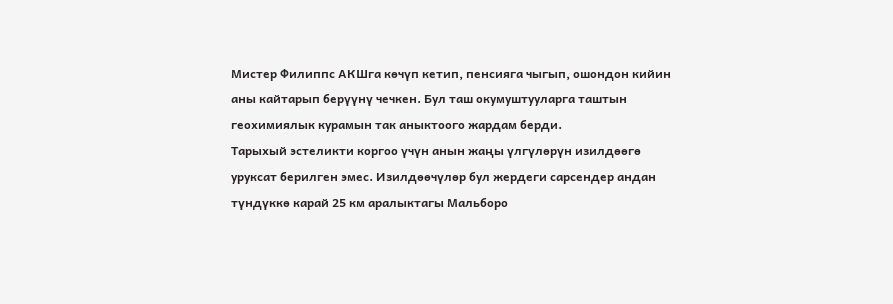Мистер Филиппс АКШга көчүп кетип, пенсияга чыгып, ошондон кийин аны кайтарып берүүнү чечкен. Бул таш окумуштууларга таштын геохимиялык курамын так аныктоого жардам берди.
Тарыхый эстеликти коргоо үчүн анын жаңы үлгүлөрүн изилдөөгө уруксат берилген эмес. Изилдөөчүлөр бул жердеги сарсендер андан түндүккө карай 25 км аралыктагы Мальборо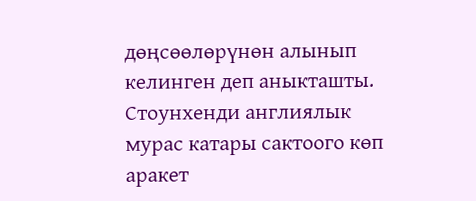дөңсөөлөрүнөн алынып келинген деп аныкташты. Стоунхенди англиялык мурас катары сактоого көп аракет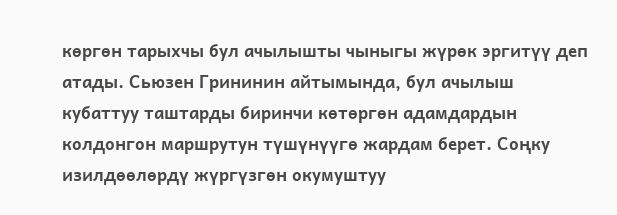көргөн тарыхчы бул ачылышты чыныгы жүрөк эргитүү деп атады. Сьюзен Грининин айтымында, бул ачылыш кубаттуу таштарды биринчи көтөргөн адамдардын колдонгон маршрутун түшүнүүгө жардам берет. Соңку изилдөөлөрдү жүргүзгөн окумуштуу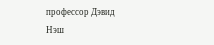профессор Дэвид Нэш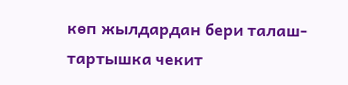көп жылдардан бери талаш-тартышка чекит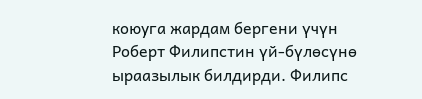коюуга жардам бергени үчүн Роберт Филипстин үй-бүлөсүнө ыраазылык билдирди. Филипс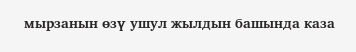мырзанын өзү ушул жылдын башында каза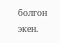болгон экен.